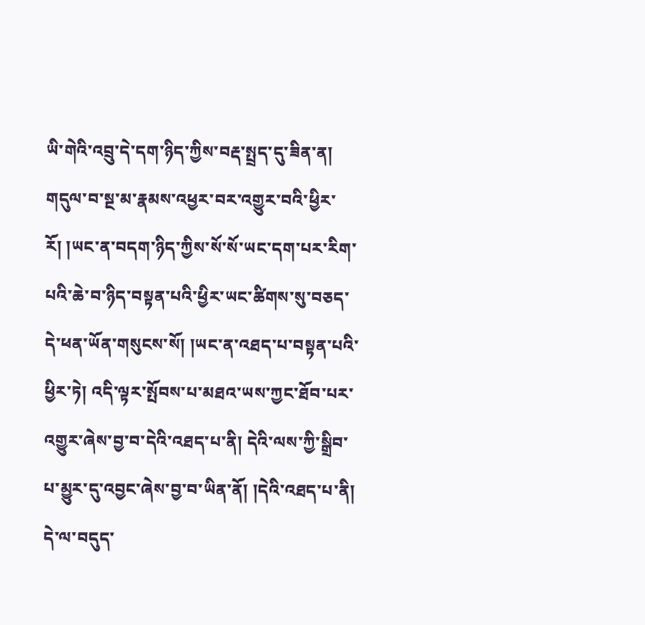ཡི་གེའི་འབྲུ་དེ་དག་ཉིད་ཀྱིས་བརྡ་སྤྲད་དུ་ཟིན་ན། གདུལ་བ་སྔ་མ་རྣམས་འཕྱར་བར་འགྱུར་བའི་ཕྱིར་རོ། །ཡང་ན་བདག་ཉིད་ཀྱིས་སོ་སོ་ཡང་དག་པར་རིག་པའི་ཆེ་བ་ཉིད་བསྟན་པའི་ཕྱིར་ཡང་ཚིགས་སུ་བཅད་དེ་ཕན་ཡོན་གསུངས་སོ། །ཡང་ན་འཐད་པ་བསྟན་པའི་ཕྱིར་ཏེ། འདི་ལྟར་སྤོབས་པ་མཐའ་ཡས་ཀྱང་ཐོབ་པར་འགྱུར་ཞེས་བྱ་བ་དེའི་འཐད་པ་ནི། དེའི་ལས་ཀྱི་སྒྲིབ་པ་མྱུར་དུ་འབྱང་ཞེས་བྱ་བ་ཡིན་ནོ། །དེའི་འཐད་པ་ནི། དེ་ལ་བདུད་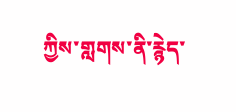ཀྱིས་གླགས་ནི་རྙེད་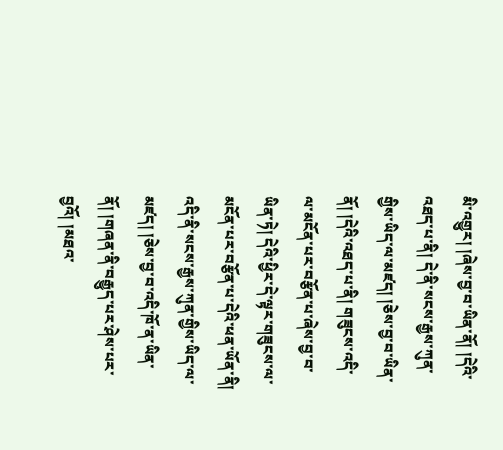མི་འགྱུར། །ཞེས་བྱ་བ་ཡིན་ནོ། །དེའི་འཐད་པ་ནི། དེ་ནི་སངས་རྒྱས་ཀུན་གྱིས་ཡིད་ལ་མཛད། །ཅེས་བྱ་བ་ཡིན་ནོ། །དེའི་འཐད་པ་ནི། གཟུངས་འདི་ལ་མངོན་པར་བརྩོན་པ་ཞེས་བྱ་བ་ཡིན་ཏེ། དེའི་ཕྱིར་དེ་ལྟར་གཟུངས་ལ་མངོན་པར་བརྩོན་པ་དེའི་ཕན་ཡོན་ནི། འདི་ནི་སངས་རྒྱས་ཀུན་གྱིས་ཡིད་ལ་མཛད། །ཅེས་བྱ་བ་འདི་ཁོ་ན་ཡིན་ནོ། །གཞན་ནི་བརྒྱུད་པར་ཤེས་པར་བྱའོ། །མཐའ་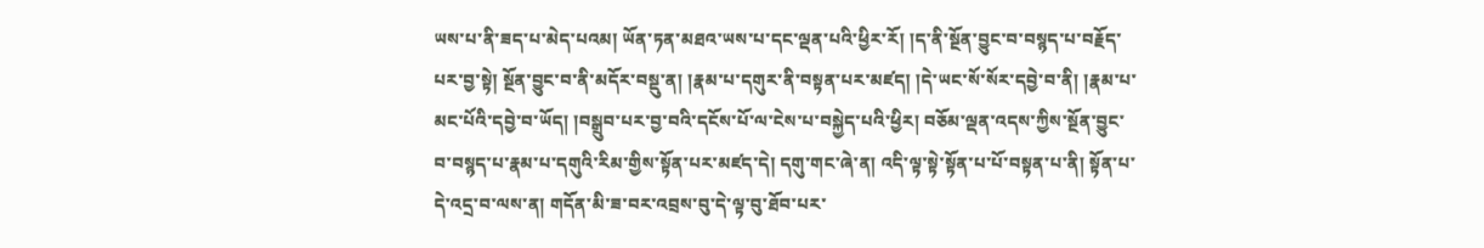ཡས་པ་ནི་ཟད་པ་མེད་པའམ། ཡོན་ཏན་མཐའ་ཡས་པ་དང་ལྡན་པའི་ཕྱིར་རོ། །ད་ནི་སྔོན་བྱུང་བ་བསྙད་པ་བརྗོད་པར་བྱ་སྟེ། སྔོན་བྱུང་བ་ནི་མདོར་བསྡུ་ན། །རྣམ་པ་དགུར་ནི་བསྟན་པར་མཛད། །དེ་ཡང་སོ་སོར་དབྱེ་བ་ནི། །རྣམ་པ་མང་པོའི་དབྱེ་བ་ཡོད། །བསྒྲུབ་པར་བྱ་བའི་དངོས་པོ་ལ་ངེས་པ་བསྐྱེད་པའི་ཕྱིར། བཅོམ་ལྡན་འདས་ཀྱིས་སྔོན་བྱུང་བ་བསྙད་པ་རྣམ་པ་དགུའི་རིམ་གྱིས་སྟོན་པར་མཛད་དེ། དགུ་གང་ཞེ་ན། འདི་ལྟ་སྟེ་སྟོན་པ་པོ་བསྟན་པ་ནི། སྟོན་པ་དེ་འདྲ་བ་ལས་ན། གདོན་མི་ཟ་བར་འབྲས་བུ་དེ་ལྟ་བུ་ཐོབ་པར་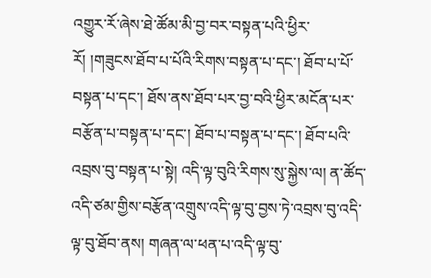འགྱུར་རོ་ཞེས་ཐེ་ཚོམ་མི་བྱ་བར་བསྟན་པའི་ཕྱིར་རོ། །གཟུངས་ཐོབ་པ་པོའི་རིགས་བསྟན་པ་དང་། ཐོབ་པ་པོ་བསྟན་པ་དང་། ཐོས་ནས་ཐོབ་པར་བྱ་བའི་ཕྱིར་མངོན་པར་བརྩོན་པ་བསྟན་པ་དང་། ཐོབ་པ་བསྟན་པ་དང་། ཐོབ་པའི་འབྲས་བུ་བསྟན་པ་སྟེ། འདི་ལྟ་བུའི་རིགས་སུ་སྐྱེས་ལ། ན་ཚོད་འདི་ཙམ་གྱིས་བརྩོན་འགྲུས་འདི་ལྟ་བུ་བྱས་ཏེ་འབྲས་བུ་འདི་ལྟ་བུ་ཐོབ་ནས། གཞན་ལ་ཕན་པ་འདི་ལྟ་བུ་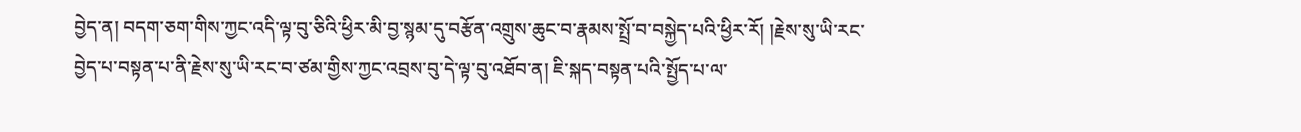བྱེད་ན། བདག་ཅག་གིས་ཀྱང་འདི་ལྟ་བུ་ཅིའི་ཕྱིར་མི་བྱ་སྙམ་དུ་བརྩོན་འགྲུས་ཆུང་བ་རྣམས་སྤྲོ་བ་བསྐྱེད་པའི་ཕྱིར་རོ། །རྗེས་སུ་ཡི་རང་བྱེད་པ་བསྟན་པ་ནི་རྗེས་སུ་ཡི་རང་བ་ཙམ་གྱིས་ཀྱང་འབྲས་བུ་དེ་ལྟ་བུ་འཐོབ་ན། ཇི་སྐད་བསྟན་པའི་སྤྱོད་པ་ལ་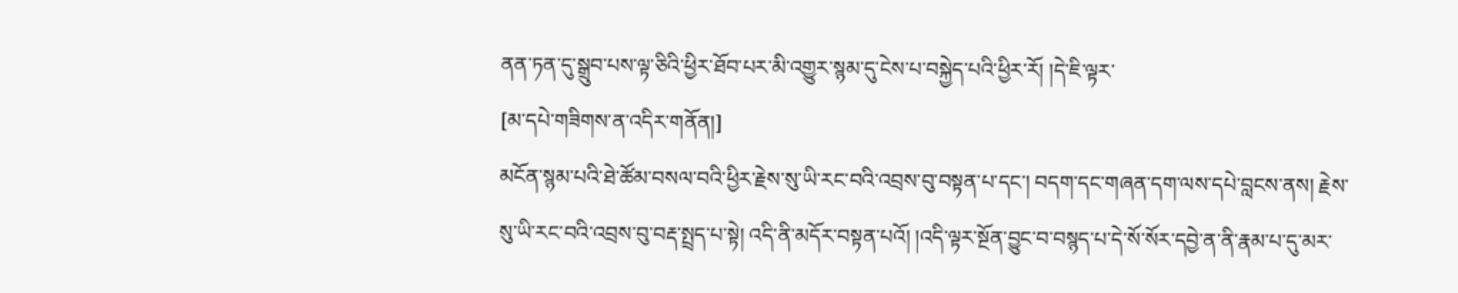ནན་ཏན་དུ་སྒྲུབ་པས་ལྟ་ཅིའི་ཕྱིར་ཐོབ་པར་མི་འགྱུར་སྙམ་དུ་ངེས་པ་བསྐྱེད་པའི་ཕྱིར་རོ། །དེ་ཇི་ལྟར་
[མ་དཔེ་གཟིགས་ན་འདིར་གནོན།]
མངོན་སྙམ་པའི་ཐེ་ཚོམ་བསལ་བའི་ཕྱིར་རྗེས་སུ་ཡི་རང་བའི་འབྲས་བུ་བསྟན་པ་དང་། བདག་དང་གཞན་དག་ལས་དཔེ་བླངས་ནས། རྗེས་སུ་ཡི་རང་བའི་འབྲས་བུ་བརྡ་སྤྲད་པ་སྟེ། འདི་ནི་མདོར་བསྟན་པའོ། །འདི་ལྟར་སྔོན་བྱུང་བ་བསྙད་པ་དེ་སོ་སོར་དབྱེ་ན་ནི་རྣམ་པ་དུ་མར་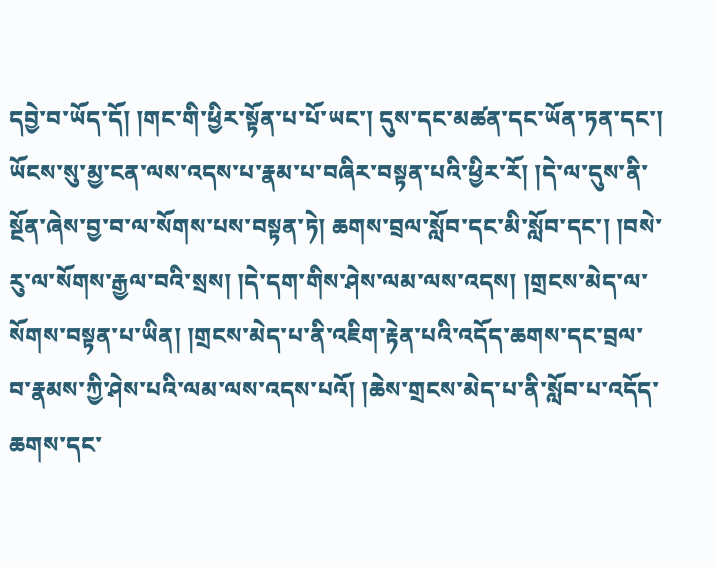དབྱེ་བ་ཡོད་དོ། །གང་གི་ཕྱིར་སྟོན་པ་པོ་ཡང་། དུས་དང་མཚན་དང་ཡོན་ཏན་དང་། ཡོངས་སུ་མྱ་ངན་ལས་འདས་པ་རྣམ་པ་བཞིར་བསྟན་པའི་ཕྱིར་རོ། །དེ་ལ་དུས་ནི་སྔོན་ཞེས་བྱ་བ་ལ་སོགས་པས་བསྟན་ཏེ། ཆགས་བྲལ་སློབ་དང་མི་སློབ་དང་། །བསེ་རུ་ལ་སོགས་རྒྱལ་བའི་སྲས། །དེ་དག་གིས་ཤེས་ལམ་ལས་འདས། །གྲངས་མེད་ལ་སོགས་བསྟན་པ་ཡིན། །གྲངས་མེད་པ་ནི་འཇིག་རྟེན་པའི་འདོད་ཆགས་དང་བྲལ་བ་རྣམས་ཀྱི་ཤེས་པའི་ལམ་ལས་འདས་པའོ། །ཆེས་གྲངས་མེད་པ་ནི་སློབ་པ་འདོད་ཆགས་དང་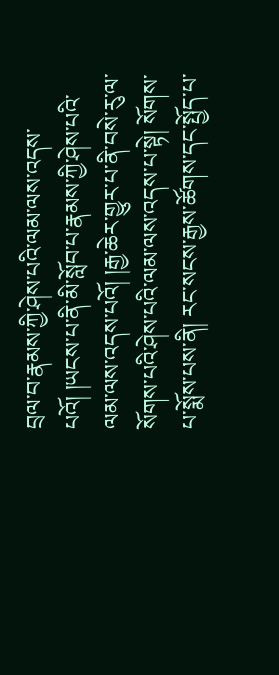བྲལ་བ་རྣམས་ཀྱི་ཤེས་པའི་ལམ་ལས་འདས་པའོ། །ཡངས་པ་ནི་མི་སློབ་པ་རྣམས་ཀྱི་ཤེས་པའི་ལམ་ལས་འདས་པའོ། །རྒྱ་ཆེར་གྱུར་པ་ནི་བསེ་རུ་ལ་སོགས་པའི་ཤེས་པའི་ལམ་ལས་འདས་པ་སྟེ། སོགས་པ་སྨོས་པས་ནི། རང་སངས་རྒྱས་ཚོགས་དང་སྤྱོད་པ་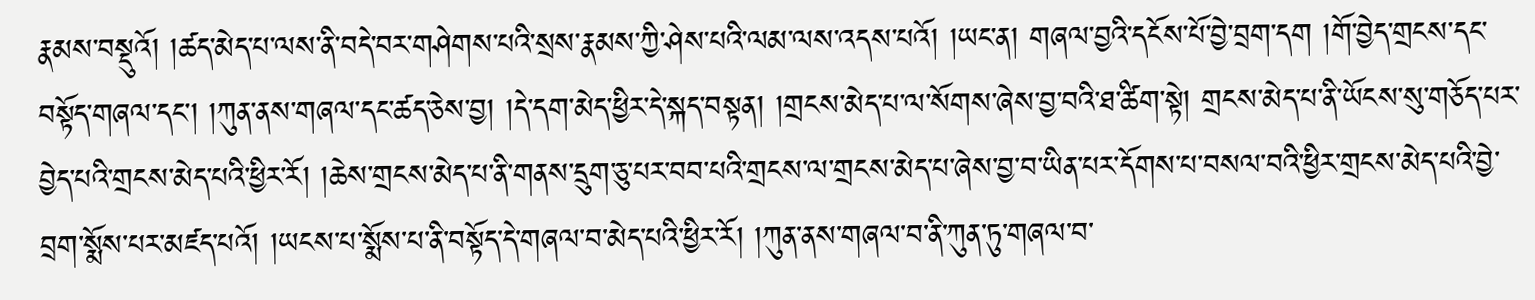རྣམས་བསྡུའོ། །ཚད་མེད་པ་ལས་ནི་བདེ་བར་གཤེགས་པའི་སྲས་རྣམས་ཀྱི་ཤེས་པའི་ལམ་ལས་འདས་པའོ། །ཡང་ན། གཞལ་བྱའི་དངོས་པོ་བྱེ་བྲག་དག །གོ་བྱེད་གྲངས་དང་བསྟོད་གཞལ་དང་། །ཀུན་ནས་གཞལ་དང་ཚད་ཅེས་བྱ། །དེ་དག་མེད་ཕྱིར་དེ་སྐད་བསྟན། །གྲངས་མེད་པ་ལ་སོགས་ཞེས་བྱ་བའི་ཐ་ཚིག་སྟེ། གྲངས་མེད་པ་ནི་ཡོངས་སུ་གཅོད་པར་བྱེད་པའི་གྲངས་མེད་པའི་ཕྱིར་རོ། །ཆེས་གྲངས་མེད་པ་ནི་གནས་དྲུག་ཅུ་པར་བབ་པའི་གྲངས་ལ་གྲངས་མེད་པ་ཞེས་བྱ་བ་ཡིན་པར་དོགས་པ་བསལ་བའི་ཕྱིར་གྲངས་མེད་པའི་བྱེ་བྲག་སྨོས་པར་མཛད་པའོ། །ཡངས་པ་སྨོས་པ་ནི་བསྟོད་དེ་གཞལ་བ་མེད་པའི་ཕྱིར་རོ། །ཀུན་ནས་གཞལ་བ་ནི་ཀུན་ཏུ་གཞལ་བ་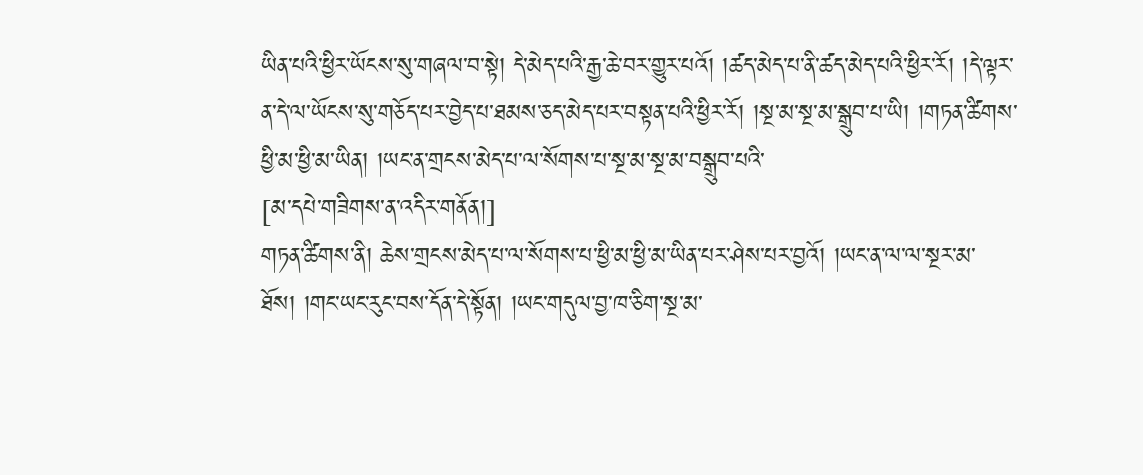ཡིན་པའི་ཕྱིར་ཡོངས་སུ་གཞལ་བ་སྟེ། དེ་མེད་པའི་རྒྱ་ཆེ་བར་གྱུར་པའོ། །ཚད་མེད་པ་ནི་ཚད་མེད་པའི་ཕྱིར་རོ། །དེ་ལྟར་ན་དེ་ལ་ཡོངས་སུ་གཅོད་པར་བྱེད་པ་ཐམས་ཅད་མེད་པར་བསྟན་པའི་ཕྱིར་རོ། །སྔ་མ་སྔ་མ་སྒྲུབ་པ་ཡི། །གཏན་ཚིགས་ཕྱི་མ་ཕྱི་མ་ཡིན། །ཡང་ན་གྲངས་མེད་པ་ལ་སོགས་པ་སྔ་མ་སྔ་མ་བསྒྲུབ་པའི་
[མ་དཔེ་གཟིགས་ན་འདིར་གནོན།]
གཏན་ཚིགས་ནི། ཆེས་གྲངས་མེད་པ་ལ་སོགས་པ་ཕྱི་མ་ཕྱི་མ་ཡིན་པར་ཤེས་པར་བྱའོ། །ཡང་ན་ལ་ལ་སྔར་མ་ཐོས། །གང་ཡང་རུང་བས་དོན་དེ་སྟོན། །ཡང་གདུལ་བྱ་ཁ་ཅིག་སྔ་མ་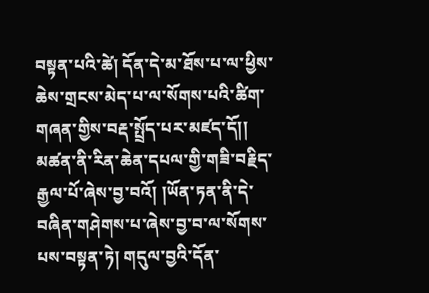བསྟན་པའི་ཚེ། དོན་དེ་མ་ཐོས་པ་ལ་ཕྱིས་ཆེས་གྲངས་མེད་པ་ལ་སོགས་པའི་ཚིག་གཞན་གྱིས་བརྡ་སྤྲོད་པར་མཛད་དོ།། མཚན་ནི་རིན་ཆེན་དཔལ་གྱི་གཟི་བརྗིད་རྒྱལ་པོ་ཞེས་བྱ་བའོ། །ཡོན་ཏན་ནི་དེ་བཞིན་གཤེགས་པ་ཞེས་བྱ་བ་ལ་སོགས་པས་བསྟན་ཏེ། གདུལ་བྱའི་དོན་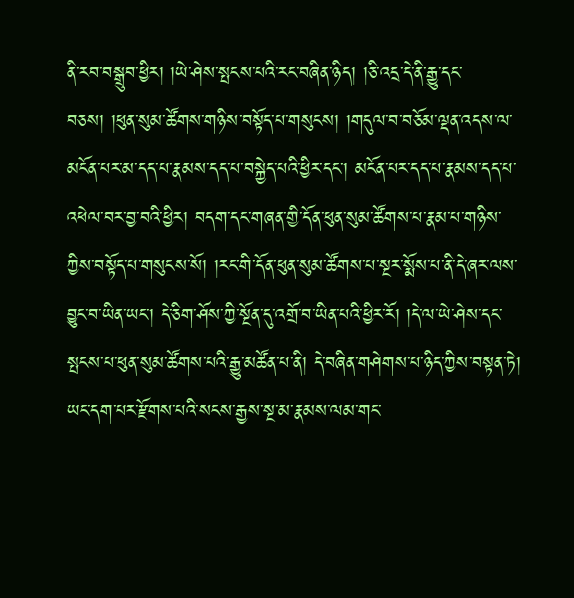ནི་རབ་བསྒྲུབ་ཕྱིར། །ཡེ་ཤེས་སྤངས་པའི་རང་བཞིན་ཉིད། །ཅི་འདྲ་དེ་ནི་རྒྱུ་དང་བཅས། །ཕུན་སུམ་ཚོགས་གཉིས་བསྟོད་པ་གསུངས། །གདུལ་བ་བཅོམ་ལྡན་འདས་ལ་མངོན་པར་མ་དད་པ་རྣམས་དད་པ་བསྐྱེད་པའི་ཕྱིར་དང་། མངོན་པར་དད་པ་རྣམས་དད་པ་འཕེལ་བར་བྱ་བའི་ཕྱིར། བདག་དང་གཞན་གྱི་དོན་ཕུན་སུམ་ཚོགས་པ་རྣམ་པ་གཉིས་ཀྱིས་བསྟོད་པ་གསུངས་སོ། །རང་གི་དོན་ཕུན་སུམ་ཚོགས་པ་སྔར་སྨོས་པ་ནི་དེ་ཞར་ལས་བྱུང་བ་ཡིན་ཡང་། དེ་ཅིག་ཤོས་ཀྱི་སྔོན་དུ་འགྲོ་བ་ཡིན་པའི་ཕྱིར་རོ། །དེ་ལ་ཡེ་ཤེས་དང་སྤངས་པ་ཕུན་སུམ་ཚོགས་པའི་རྒྱུ་མཚོན་པ་ནི། དེ་བཞིན་གཤེགས་པ་ཉིད་ཀྱིས་བསྟན་ཏེ། ཡང་དག་པར་རྫོགས་པའི་སངས་རྒྱས་སྔ་མ་རྣམས་ལམ་གང་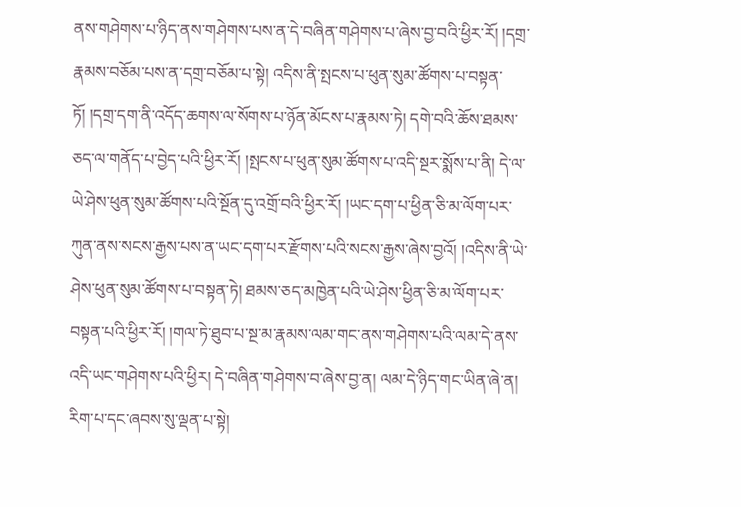ནས་གཤེགས་པ་ཉིད་ནས་གཤེགས་པས་ན་དེ་བཞིན་གཤེགས་པ་ཞེས་བྱ་བའི་ཕྱིར་རོ། །དགྲ་རྣམས་བཅོམ་པས་ན་དགྲ་བཅོམ་པ་སྟེ། འདིས་ནི་སྤངས་པ་ཕུན་སུམ་ཚོགས་པ་བསྟན་ཏོ། །དགྲ་དག་ནི་འདོད་ཆགས་ལ་སོགས་པ་ཉོན་མོངས་པ་རྣམས་ཏེ། དགེ་བའི་ཆོས་ཐམས་ཅད་ལ་གནོད་པ་བྱེད་པའི་ཕྱིར་རོ། །སྤངས་པ་ཕུན་སུམ་ཚོགས་པ་འདི་སྔར་སྨོས་པ་ནི། དེ་ལ་ཡེ་ཤེས་ཕུན་སུམ་ཚོགས་པའི་སྔོན་དུ་འགྲོ་བའི་ཕྱིར་རོ། །ཡང་དག་པ་ཕྱིན་ཅི་མ་ལོག་པར་ཀུན་ནས་སངས་རྒྱས་པས་ན་ཡང་དག་པར་རྫོགས་པའི་སངས་རྒྱས་ཞེས་བྱའོ། །འདིས་ནི་ཡེ་ཤེས་ཕུན་སུམ་ཚོགས་པ་བསྟན་ཏེ། ཐམས་ཅད་མཁྱེན་པའི་ཡེ་ཤེས་ཕྱིན་ཅི་མ་ལོག་པར་བསྟན་པའི་ཕྱིར་རོ། །གལ་ཏེ་ཐུབ་པ་སྔ་མ་རྣམས་ལམ་གང་ནས་གཤེགས་པའི་ལམ་དེ་ནས་འདི་ཡང་གཤེགས་པའི་ཕྱིར། དེ་བཞིན་གཤེགས་བ་ཞེས་བྱ་ན། ལམ་དེ་ཉིད་གང་ཡིན་ཞེ་ན། རིག་པ་དང་ཞབས་སུ་ལྡན་པ་སྟེ།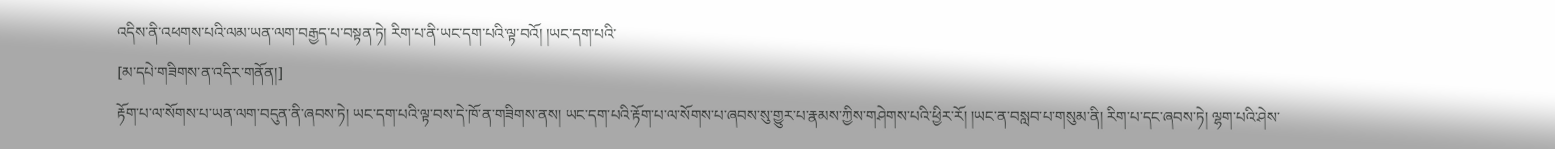འདིས་ནི་འཕགས་པའི་ལམ་ཡན་ལག་བརྒྱད་པ་བསྟན་ཏེ། རིག་པ་ནི་ཡང་དག་པའི་ལྟ་བའོ། །ཡང་དག་པའི་
[མ་དཔེ་གཟིགས་ན་འདིར་གནོན།]
རྟོག་པ་ལ་སོགས་པ་ཡན་ལག་བདུན་ནི་ཞབས་ཏེ། ཡང་དག་པའི་ལྟ་བས་དེ་ཁོ་ན་གཟིགས་ནས། ཡང་དག་པའི་རྟོག་པ་ལ་སོགས་པ་ཞབས་སུ་གྱུར་པ་རྣམས་ཀྱིས་གཤེགས་པའི་ཕྱིར་རོ། །ཡང་ན་བསླབ་པ་གསུམ་ནི། རིག་པ་དང་ཞབས་ཏེ། ལྷག་པའི་ཤེས་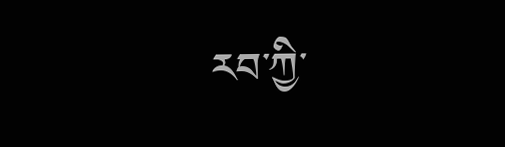རབ་ཀྱི་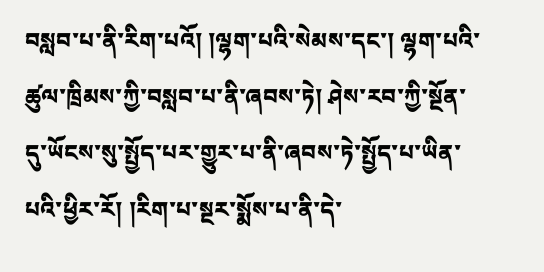བསླབ་པ་ནི་རིག་པའོ། །ལྷག་པའི་སེམས་དང་། ལྷག་པའི་ཚུལ་ཁྲིམས་ཀྱི་བསླབ་པ་ནི་ཞབས་ཏེ། ཤེས་རབ་ཀྱི་སྔོན་དུ་ཡོངས་སུ་སྤྱོད་པར་གྱུར་པ་ནི་ཞབས་ཏེ་སྤྱོད་པ་ཡིན་པའི་ཕྱིར་རོ། །རིག་པ་སྔར་སྨོས་པ་ནི་དེ་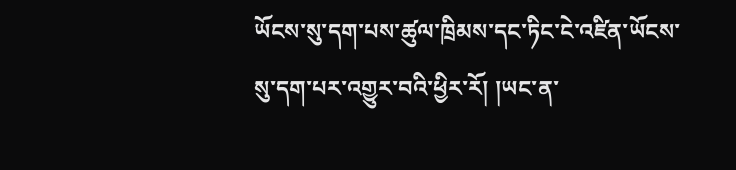ཡོངས་སུ་དག་པས་ཚུལ་ཁྲིམས་དང་ཏིང་ངེ་འཛིན་ཡོངས་སུ་དག་པར་འགྱུར་བའི་ཕྱིར་རོ། །ཡང་ན་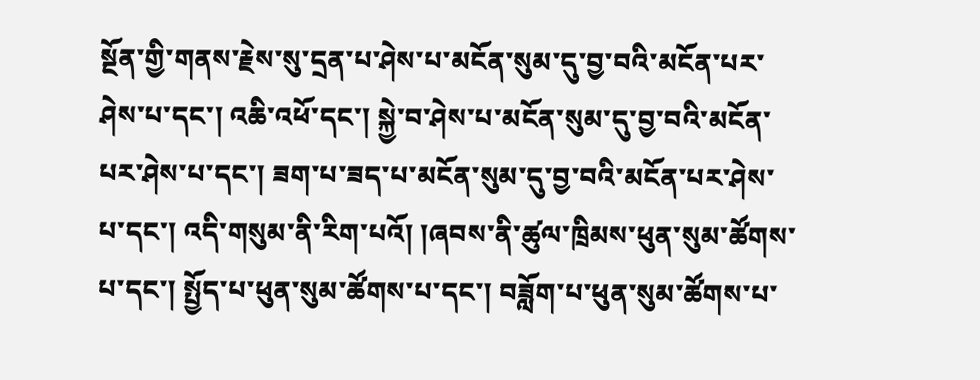སྔོན་གྱི་གནས་རྗེས་སུ་དྲན་པ་ཤེས་པ་མངོན་སུམ་དུ་བྱ་བའི་མངོན་པར་ཤེས་པ་དང་། འཆི་འཕོ་དང་། སྐྱེ་བ་ཤེས་པ་མངོན་སུམ་དུ་བྱ་བའི་མངོན་པར་ཤེས་པ་དང་། ཟག་པ་ཟད་པ་མངོན་སུམ་དུ་བྱ་བའི་མངོན་པར་ཤེས་པ་དང་། འདི་གསུམ་ནི་རིག་པའོ། །ཞབས་ནི་ཚུལ་ཁྲིམས་ཕུན་སུམ་ཚོགས་པ་དང་། སྤྱོད་པ་ཕུན་སུམ་ཚོགས་པ་དང་། བཟློག་པ་ཕུན་སུམ་ཚོགས་པ་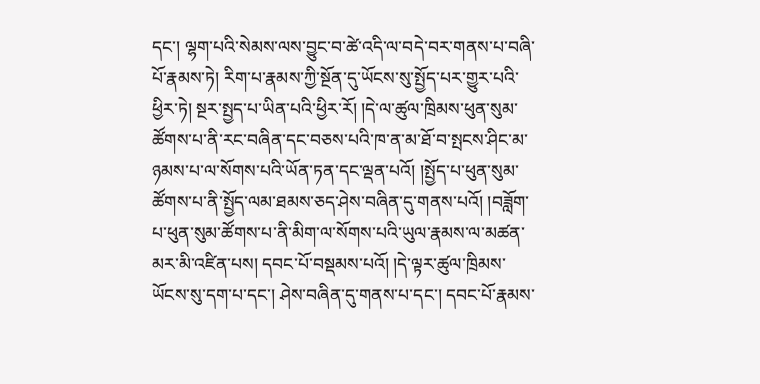དང་། ལྷག་པའི་སེམས་ལས་བྱུང་བ་ཚེ་འདི་ལ་བདེ་བར་གནས་པ་བཞི་པོ་རྣམས་ཏེ། རིག་པ་རྣམས་ཀྱི་སྔོན་དུ་ཡོངས་སུ་སྤྱོད་པར་གྱུར་པའི་ཕྱིར་ཏེ། སྔར་སྤྱད་པ་ཡིན་པའི་ཕྱིར་རོ། །དེ་ལ་ཚུལ་ཁྲིམས་ཕུན་སུམ་ཚོགས་པ་ནི་རང་བཞིན་དང་བཅས་པའི་ཁ་ན་མ་ཐོ་བ་སྤངས་ཤིང་མ་ཉམས་པ་ལ་སོགས་པའི་ཡོན་ཏན་དང་ལྡན་པའོ། །སྤྱོད་པ་ཕུན་སུམ་ཚོགས་པ་ནི་སྤྱོད་ལམ་ཐམས་ཅད་ཤེས་བཞིན་དུ་གནས་པའོ། །བཟློག་པ་ཕུན་སུམ་ཚོགས་པ་ནི་མིག་ལ་སོགས་པའི་ཡུལ་རྣམས་ལ་མཚན་མར་མི་འཛིན་པས། དབང་པོ་བསྡམས་པའོ། །དེ་ལྟར་ཚུལ་ཁྲིམས་ཡོངས་སུ་དག་པ་དང་། ཤེས་བཞིན་དུ་གནས་པ་དང་། དབང་པོ་རྣམས་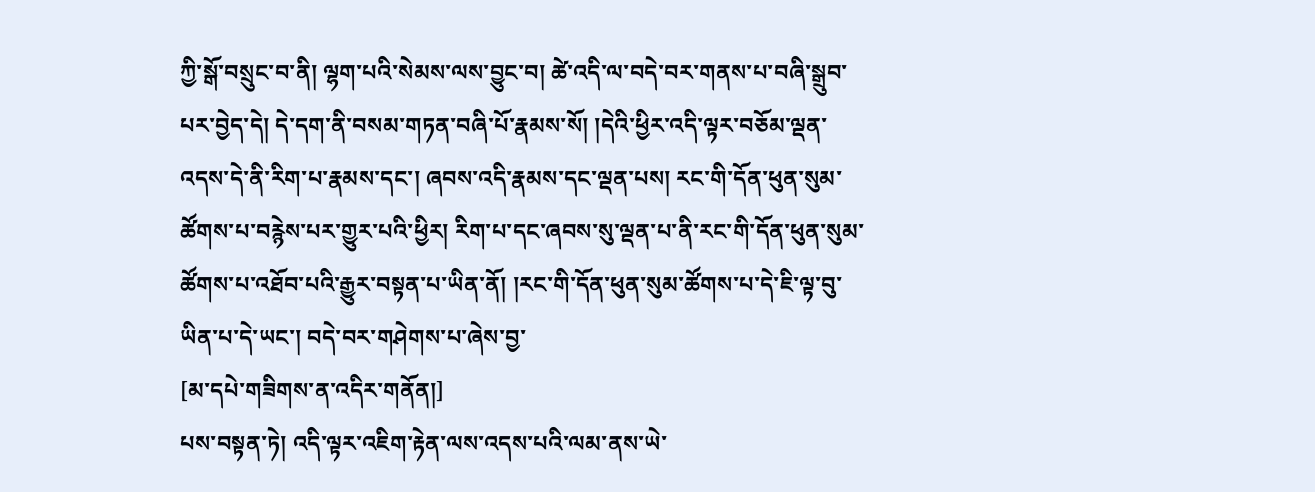ཀྱི་སྒོ་བསྲུང་བ་ནི། ལྷག་པའི་སེམས་ལས་བྱུང་བ། ཚེ་འདི་ལ་བདེ་བར་གནས་པ་བཞི་སྒྲུབ་པར་བྱེད་དེ། དེ་དག་ནི་བསམ་གཏན་བཞི་པོ་རྣམས་སོ། །དེའི་ཕྱིར་འདི་ལྟར་བཅོམ་ལྡན་འདས་དེ་ནི་རིག་པ་རྣམས་དང་། ཞབས་འདི་རྣམས་དང་ལྡན་པས། རང་གི་དོན་ཕུན་སུམ་ཚོགས་པ་བརྙེས་པར་གྱུར་པའི་ཕྱིར། རིག་པ་དང་ཞབས་སུ་ལྡན་པ་ནི་རང་གི་དོན་ཕུན་སུམ་ཚོགས་པ་འཐོབ་པའི་རྒྱུར་བསྟན་པ་ཡིན་ནོ། །རང་གི་དོན་ཕུན་སུམ་ཚོགས་པ་དེ་ཇི་ལྟ་བུ་ཡིན་པ་དེ་ཡང་། བདེ་བར་གཤེགས་པ་ཞེས་བྱ་
[མ་དཔེ་གཟིགས་ན་འདིར་གནོན།]
པས་བསྟན་ཏེ། འདི་ལྟར་འཇིག་རྟེན་ལས་འདས་པའི་ལམ་ནས་ཡེ་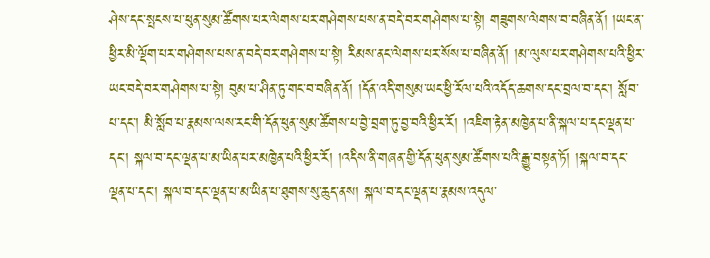ཤེས་དང་སྤངས་པ་ཕུན་སུམ་ཚོགས་པར་ལེགས་པར་གཤེགས་པས་ན་བདེ་བར་གཤེགས་པ་སྟེ། གཟུགས་ལེགས་བ་བཞིན་ནོ། །ཡང་ན་ཕྱིར་མི་ལྡོག་པར་གཤེགས་པས་ན་བདེ་བར་གཤེགས་པ་སྟེ། རིམས་ནང་ལེགས་པར་སོས་པ་བཞིན་ནོ། །མ་ལུས་པར་གཤེགས་པའི་ཕྱིར་ཡང་བདེ་བར་གཤེགས་པ་སྟེ། བུམ་པ་ཤིན་ཏུ་གང་བ་བཞིན་ནོ། །དོན་འདི་གསུམ་ཡང་ཕྱི་རོལ་པའི་འདོད་ཆགས་དང་བྲལ་བ་དང་། སློབ་པ་དང་། མི་སློབ་པ་རྣམས་ལས་རང་གི་དོན་ཕུན་སུམ་ཚོགས་པ་བྱེ་བྲག་ཏུ་བྱ་བའི་ཕྱིར་རོ། །འཇིག་རྟེན་མཁྱེན་པ་ནི་སྐལ་པ་དང་ལྡན་པ་དང་། སྐལ་བ་དང་ལྡན་པ་མ་ཡིན་པར་མཁྱེན་པའི་ཕྱིར་རོ། །འདིས་ནི་གཞན་གྱི་དོན་ཕུན་སུམ་ཚོགས་པའི་རྒྱུ་བསྟན་ཏོ། །སྐལ་བ་དང་ལྡན་པ་དང་། སྐལ་བ་དང་ལྡན་པ་མ་ཡིན་པ་ཐུགས་སུ་ཆུད་ནས། སྐལ་བ་དང་ལྡན་པ་རྣམས་འདུལ་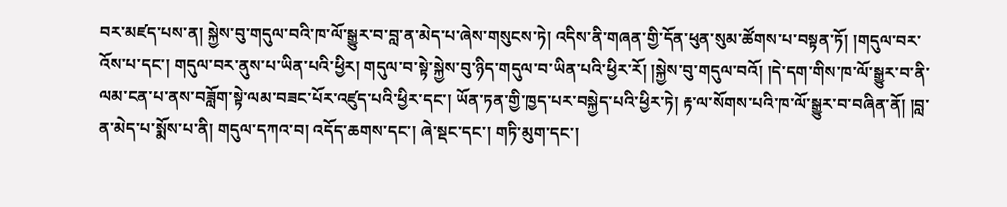བར་མཛད་པས་ན། སྐྱེས་བུ་གདུལ་བའི་ཁ་ལོ་སྒྱུར་བ་བླ་ན་མེད་པ་ཞེས་གསུངས་ཏེ། འདིས་ནི་གཞན་གྱི་དོན་ཕུན་སུམ་ཚོགས་པ་བསྟན་ཏོ། །གདུལ་བར་འོས་པ་དང་། གདུལ་བར་ནུས་པ་ཡིན་པའི་ཕྱིར། གདུལ་བ་སྟེ་སྐྱེས་བུ་ཉིད་གདུལ་བ་ཡིན་པའི་ཕྱིར་རོ། །སྐྱེས་བུ་གདུལ་བའོ། །དེ་དག་གིས་ཁ་ལོ་སྒྱུར་བ་ནི་ལམ་ངན་པ་ནས་བཟློག་སྟེ་ལམ་བཟང་པོར་འཛུད་པའི་ཕྱིར་དང་། ཡོན་ཏན་གྱི་ཁྱད་པར་བསྐྱེད་པའི་ཕྱིར་ཏེ། རྟ་ལ་སོགས་པའི་ཁ་ལོ་སྒྱུར་བ་བཞིན་ནོ། །བླ་ན་མེད་པ་སྨོས་པ་ནི། གདུལ་དཀའ་བ། འདོད་ཆགས་དང་། ཞེ་སྡང་དང་། གཏི་མུག་དང་།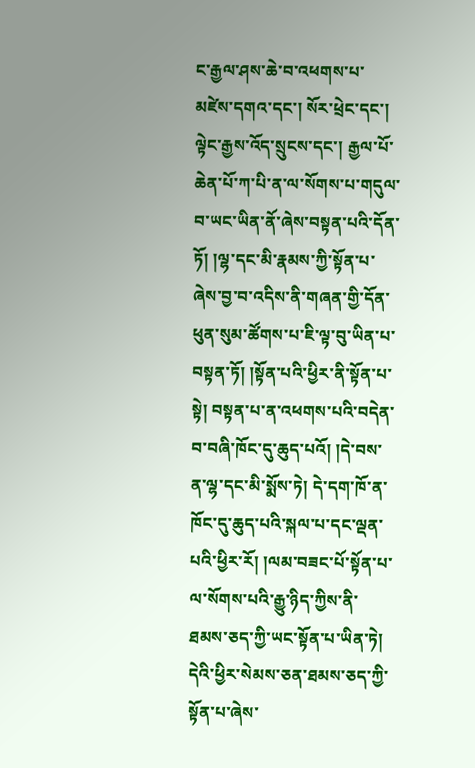ང་རྒྱལ་ཤས་ཆེ་བ་འཕགས་པ་མཛེས་དགའ་དང་། སོར་ཕྲེང་དང་། ལྟེང་རྒྱས་འོད་སྲུངས་དང་། རྒྱལ་པོ་ཆེན་པོ་ཀ་པི་ན་ལ་སོགས་པ་གདུལ་བ་ཡང་ཡིན་ནོ་ཞེས་བསྟན་པའི་དོན་ཏོ། །ལྷ་དང་མི་རྣམས་ཀྱི་སྟོན་པ་ཞེས་བྱ་བ་འདིས་ནི་གཞན་གྱི་དོན་ཕུན་སུམ་ཚོགས་པ་ཇི་ལྟ་བུ་ཡིན་པ་བསྟན་ཏོ། །སྟོན་པའི་ཕྱིར་ནི་སྟོན་པ་སྟེ། བསྟན་པ་ན་འཕགས་པའི་བདེན་བ་བཞི་ཁོང་དུ་ཆུད་པའོ། །དེ་བས་ན་ལྷ་དང་མི་སྨོས་ཏེ། དེ་དག་ཁོ་ན་ཁོང་དུ་ཆུད་པའི་སྐལ་པ་དང་ལྡན་པའི་ཕྱིར་རོ། །ལམ་བཟང་པོ་སྟོན་པ་ལ་སོགས་པའི་རྒྱུ་ཉིད་ཀྱིས་ནི་ཐམས་ཅད་ཀྱི་ཡང་སྟོན་པ་ཡིན་ཏེ། དེའི་ཕྱིར་སེམས་ཅན་ཐམས་ཅད་ཀྱི་སྟོན་པ་ཞེས་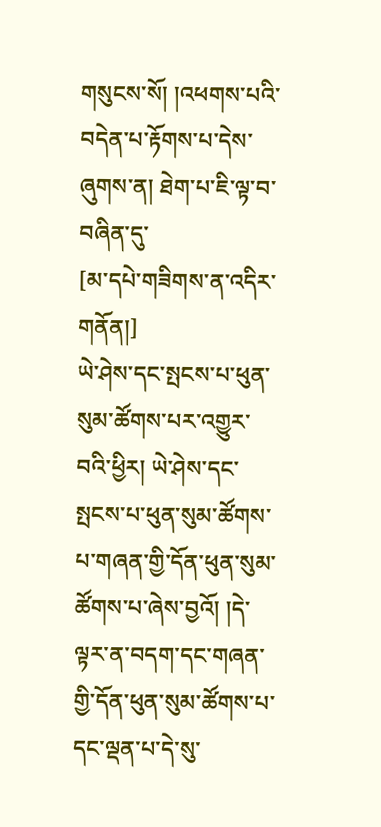གསུངས་སོ། །འཕགས་པའི་བདེན་པ་རྟོགས་པ་དེས་ཞུགས་ན། ཐེག་པ་ཇི་ལྟ་བ་བཞིན་དུ་
[མ་དཔེ་གཟིགས་ན་འདིར་གནོན།]
ཡེ་ཤེས་དང་སྤངས་པ་ཕུན་སུམ་ཚོགས་པར་འགྱུར་བའི་ཕྱིར། ཡེ་ཤེས་དང་སྤངས་པ་ཕུན་སུམ་ཚོགས་པ་གཞན་གྱི་དོན་ཕུན་སུམ་ཚོགས་པ་ཞེས་བྱའོ། །དེ་ལྟར་ན་བདག་དང་གཞན་གྱི་དོན་ཕུན་སུམ་ཚོགས་པ་དང་ལྡན་པ་དེ་སུ་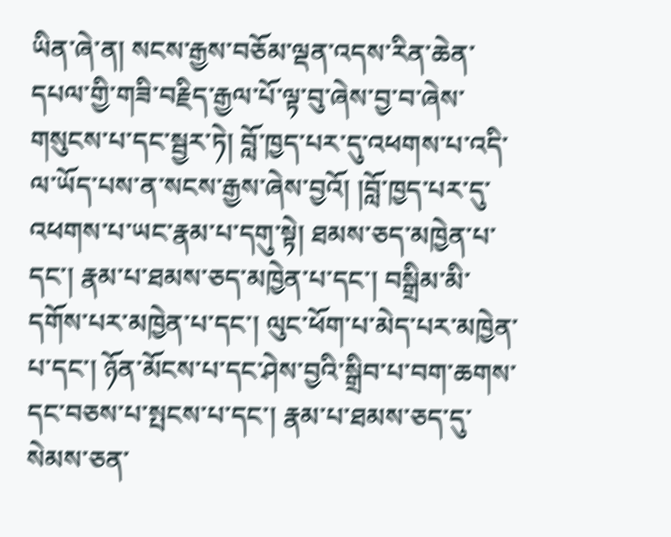ཡིན་ཞེ་ན། སངས་རྒྱས་བཅོམ་ལྡན་འདས་རིན་ཆེན་དཔལ་གྱི་གཟི་བརྗིད་རྒྱལ་པོ་ལྟ་བུ་ཞེས་བྱ་བ་ཞེས་གསུངས་པ་དང་སྦྱར་ཏེ། བློ་ཁྱད་པར་དུ་འཕགས་པ་འདི་ལ་ཡོད་པས་ན་སངས་རྒྱས་ཞེས་བྱའོ། །བློ་ཁྱད་པར་དུ་འཕགས་པ་ཡང་རྣམ་པ་དགུ་སྟེ། ཐམས་ཅད་མཁྱེན་པ་དང་། རྣམ་པ་ཐམས་ཅད་མཁྱེན་པ་དང་། བསྒྲིམ་མི་དགོས་པར་མཁྱེན་པ་དང་། ལུང་ཕོག་པ་མེད་པར་མཁྱེན་པ་དང་། ཉོན་མོངས་པ་དང་ཤེས་བྱའི་སྒྲིབ་པ་བག་ཆགས་དང་བཅས་པ་སྤངས་པ་དང་། རྣམ་པ་ཐམས་ཅད་དུ་སེམས་ཅན་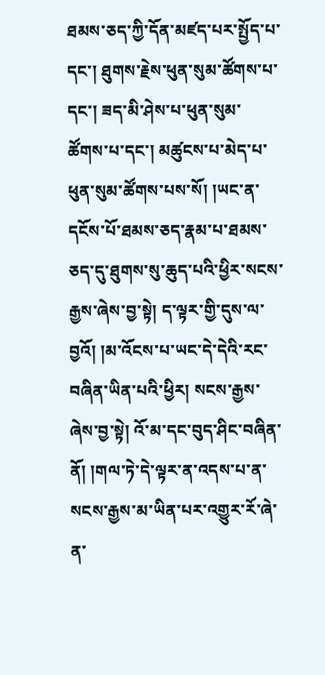ཐམས་ཅད་ཀྱི་དོན་མཛད་པར་སྤྱོད་པ་དང་། ཐུགས་རྗེས་ཕུན་སུམ་ཚོགས་པ་དང་། ཟད་མི་ཤེས་པ་ཕུན་སུམ་ཚོགས་པ་དང་། མཚུངས་པ་མེད་པ་ཕུན་སུམ་ཚོགས་པས་སོ། །ཡང་ན་དངོས་པོ་ཐམས་ཅད་རྣམ་པ་ཐམས་ཅད་དུ་ཐུགས་སུ་ཆུད་པའི་ཕྱིར་སངས་རྒྱས་ཞེས་བྱ་སྟེ། ད་ལྟར་གྱི་དུས་ལ་བྱའོ། །མ་འོངས་པ་ཡང་དེ་དེའི་རང་བཞིན་ཡིན་པའི་ཕྱིར། སངས་རྒྱས་ཞེས་བྱ་སྟེ། འོ་མ་དང་བུད་ཤིང་བཞིན་ནོ། །གལ་ཏེ་དེ་ལྟར་ན་འདས་པ་ན་སངས་རྒྱས་མ་ཡིན་པར་འགྱུར་རོ་ཞེ་ན་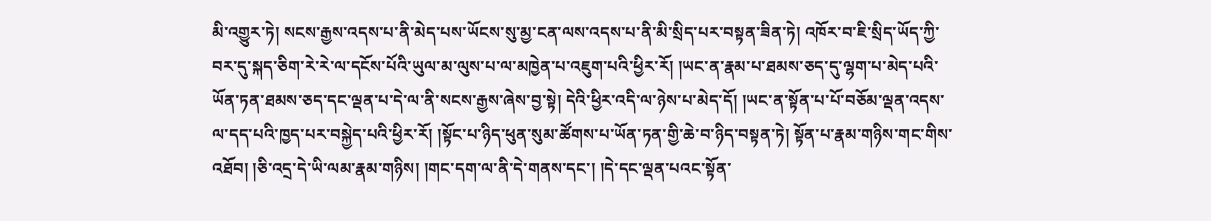མི་འགྱུར་ཏེ། སངས་རྒྱས་འདས་པ་ནི་མེད་པས་ཡོངས་སུ་མྱ་ངན་ལས་འདས་པ་ནི་མི་སྲིད་པར་བསྟན་ཟིན་ཏེ། འཁོར་བ་ཇི་སྲིད་ཡོད་ཀྱི་བར་དུ་སྐད་ཅིག་རེ་རེ་ལ་དངོས་པོའི་ཡུལ་མ་ལུས་པ་ལ་མཁྱེན་པ་འཇུག་པའི་ཕྱིར་རོ། །ཡང་ན་རྣམ་པ་ཐམས་ཅད་དུ་ལྷག་པ་མེད་པའི་ཡོན་ཏན་ཐམས་ཅད་དང་ལྡན་པ་དེ་ལ་ནི་སངས་རྒྱས་ཞེས་བྱ་སྟེ། དེའི་ཕྱིར་འདི་ལ་ཉེས་པ་མེད་དོ། །ཡང་ན་སྟོན་པ་པོ་བཅོམ་ལྡན་འདས་ལ་དད་པའི་ཁྱད་པར་བསྐྱེད་པའི་ཕྱིར་རོ། །སྟོང་པ་ཉིད་ཕུན་སུམ་ཚོགས་པ་ཡོན་ཏན་གྱི་ཆེ་བ་ཉིད་བསྟན་ཏེ། སྟོན་པ་རྣམ་གཉིས་གང་གིས་འཐོབ། །ཅི་འདྲ་དེ་ཡི་ལམ་རྣམ་གཉིས། །གང་དག་ལ་ནི་དེ་གནས་དང་། །དེ་དང་ལྡན་པའང་སྟོན་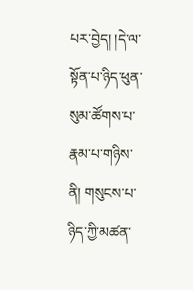པར་བྱེད། །དེ་ལ་སྟོན་པ་ཉིད་ཕུན་སུམ་ཚོགས་པ་རྣམ་པ་གཉིས་ནི། གསུངས་པ་ཉིད་ཀྱི་མཚན་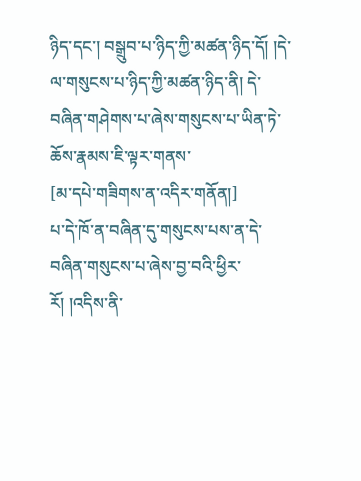ཉིད་དང་། བསྒྲུབ་པ་ཉིད་ཀྱི་མཚན་ཉིད་དོ། །དེ་ལ་གསུངས་པ་ཉིད་ཀྱི་མཚན་ཉིད་ནི། དེ་བཞིན་གཤེགས་པ་ཞེས་གསུངས་པ་ཡིན་ཏེ་ཆོས་རྣམས་ཇི་ལྟར་གནས་
[མ་དཔེ་གཟིགས་ན་འདིར་གནོན།]
པ་དེ་ཁོ་ན་བཞིན་དུ་གསུངས་པས་ན་དེ་བཞིན་གསུངས་པ་ཞེས་བྱ་བའི་ཕྱིར་རོ། །འདིས་ནི་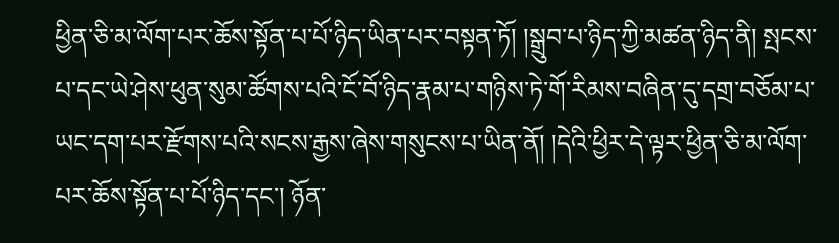ཕྱིན་ཅི་མ་ལོག་པར་ཆོས་སྟོན་པ་པོ་ཉིད་ཡིན་པར་བསྟན་ཏོ། །སྒྲུབ་པ་ཉིད་ཀྱི་མཚན་ཉིད་ནི། སྤངས་པ་དང་ཡེ་ཤེས་ཕུན་སུམ་ཚོགས་པའི་ངོ་བོ་ཉིད་རྣམ་པ་གཉིས་ཏེ་གོ་རིམས་བཞིན་དུ་དགྲ་བཅོམ་པ་ཡང་དག་པར་རྫོགས་པའི་སངས་རྒྱས་ཞེས་གསུངས་པ་ཡིན་ནོ། །དེའི་ཕྱིར་དེ་ལྟར་ཕྱིན་ཅི་མ་ལོག་པར་ཆོས་སྟོན་པ་པོ་ཉིད་དང་། ཉོན་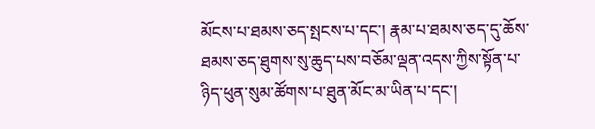མོངས་པ་ཐམས་ཅད་སྤངས་པ་དང་། རྣམ་པ་ཐམས་ཅད་དུ་ཆོས་ཐམས་ཅད་ཐུགས་སུ་ཆུད་པས་བཅོམ་ལྡན་འདས་ཀྱིས་སྟོན་པ་ཉིད་ཕུན་སུམ་ཚོགས་པ་ཐུན་མོང་མ་ཡིན་པ་དང་།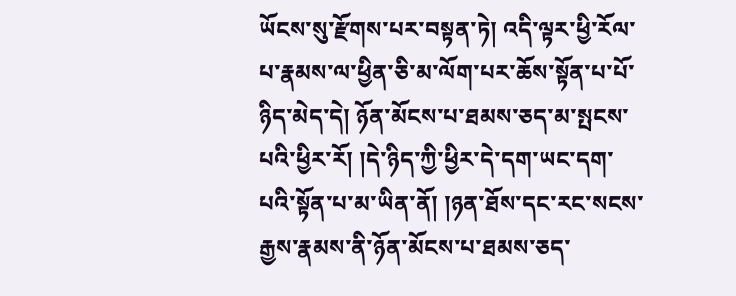ཡོངས་སུ་རྫོགས་པར་བསྟན་ཏེ། འདི་ལྟར་ཕྱི་རོལ་པ་རྣམས་ལ་ཕྱིན་ཅི་མ་ལོག་པར་ཆོས་སྟོན་པ་པོ་ཉིད་མེད་དེ། ཉོན་མོངས་པ་ཐམས་ཅད་མ་སྤངས་པའི་ཕྱིར་རོ། །དེ་ཉིད་ཀྱི་ཕྱིར་དེ་དག་ཡང་དག་པའི་སྟོན་པ་མ་ཡིན་ནོ། །ཉན་ཐོས་དང་རང་སངས་རྒྱས་རྣམས་ནི་ཉོན་མོངས་པ་ཐམས་ཅད་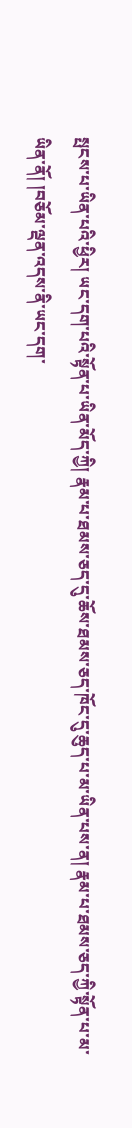སྤངས་པ་ཡིན་པའི་ཕྱིར། ཡང་དག་པའི་སྟོན་པ་ཡིན་མོད་ཀྱི། རྣམ་པ་ཐམས་ཅད་དུ་ཆོས་ཐམས་ཅད་ཁོང་དུ་ཆུད་པ་མ་ཡིན་པས་ན། རྣམ་པ་ཐམས་ཅད་ཀྱི་སྟོན་པ་མ་ཡིན་ནོ། །བཅོམ་ལྡན་འདས་ནི་ཡང་དག་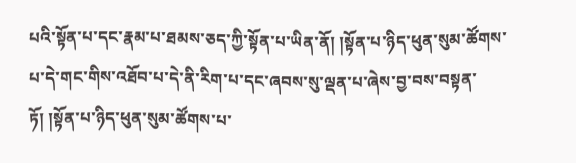པའི་སྟོན་པ་དང་རྣམ་པ་ཐམས་ཅད་ཀྱི་སྟོན་པ་ཡིན་ནོ། །སྟོན་པ་ཉིད་ཕུན་སུམ་ཚོགས་པ་དེ་གང་གིས་འཐོབ་པ་དེ་ནི་རིག་པ་དང་ཞབས་སུ་ལྡན་པ་ཞེས་བྱ་བས་བསྟན་ཏོ། །སྟོན་པ་ཉིད་ཕུན་སུམ་ཚོགས་པ་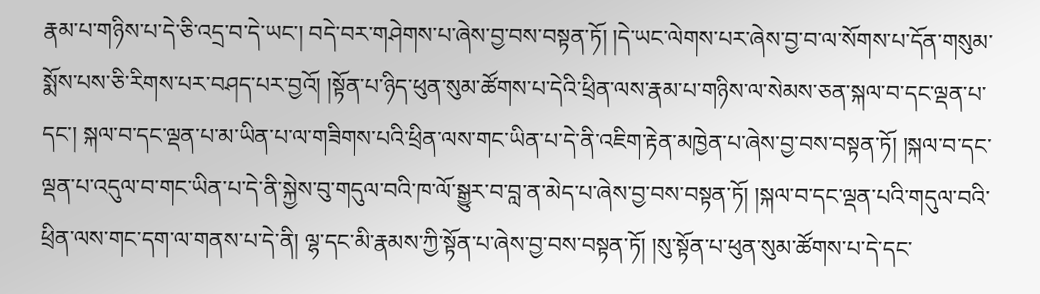རྣམ་པ་གཉིས་པ་དེ་ཅི་འདྲ་བ་དེ་ཡང་། བདེ་བར་གཤེགས་པ་ཞེས་བྱ་བས་བསྟན་ཏོ། །དེ་ཡང་ལེགས་པར་ཞེས་བྱ་བ་ལ་སོགས་པ་དོན་གསུམ་སྨོས་པས་ཅི་རིགས་པར་བཤད་པར་བྱའོ། །སྟོན་པ་ཉིད་ཕུན་སུམ་ཚོགས་པ་དེའི་ཕྲིན་ལས་རྣམ་པ་གཉིས་ལ་སེམས་ཅན་སྐལ་བ་དང་ལྡན་པ་དང་། སྐལ་བ་དང་ལྡན་པ་མ་ཡིན་པ་ལ་གཟིགས་པའི་ཕྲིན་ལས་གང་ཡིན་པ་དེ་ནི་འཇིག་རྟེན་མཁྱེན་པ་ཞེས་བྱ་བས་བསྟན་ཏོ། །སྐལ་བ་དང་ལྡན་པ་འདུལ་བ་གང་ཡིན་པ་དེ་ནི་སྐྱེས་བུ་གདུལ་བའི་ཁ་ལོ་སྒྱུར་བ་བླ་ན་མེད་པ་ཞེས་བྱ་བས་བསྟན་ཏོ། །སྐལ་བ་དང་ལྡན་པའི་གདུལ་བའི་ཕྲིན་ལས་གང་དག་ལ་གནས་པ་དེ་ནི། ལྷ་དང་མི་རྣམས་ཀྱི་སྟོན་པ་ཞེས་བྱ་བས་བསྟན་ཏོ། །སུ་སྟོན་པ་ཕུན་སུམ་ཚོགས་པ་དེ་དང་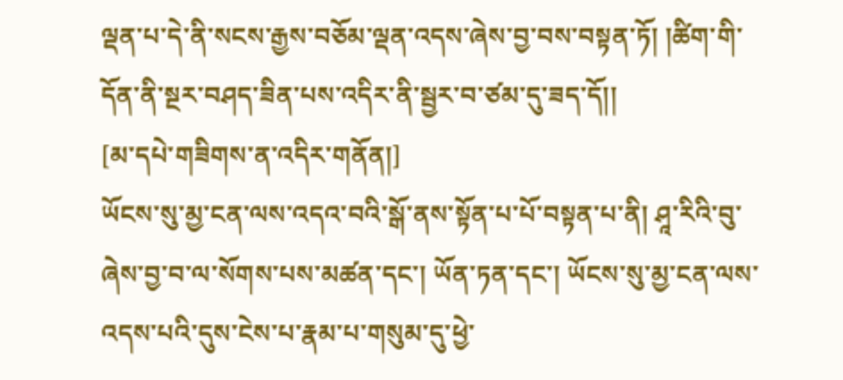ལྡན་པ་དེ་ནི་སངས་རྒྱས་བཅོམ་ལྡན་འདས་ཞེས་བྱ་བས་བསྟན་ཏོ། །ཚིག་གི་དོན་ནི་སྔར་བཤད་ཟིན་པས་འདིར་ནི་སྦྱར་བ་ཙམ་དུ་ཟད་དོ།།
[མ་དཔེ་གཟིགས་ན་འདིར་གནོན།]
ཡོངས་སུ་མྱ་ངན་ལས་འདའ་བའི་སྒོ་ནས་སྟོན་པ་པོ་བསྟན་པ་ནི། ཤཱ་རིའི་བུ་ཞེས་བྱ་བ་ལ་སོགས་པས་མཚན་དང་། ཡོན་ཏན་དང་། ཡོངས་སུ་མྱ་ངན་ལས་འདས་པའི་དུས་ངེས་པ་རྣམ་པ་གསུམ་དུ་ཕྱེ་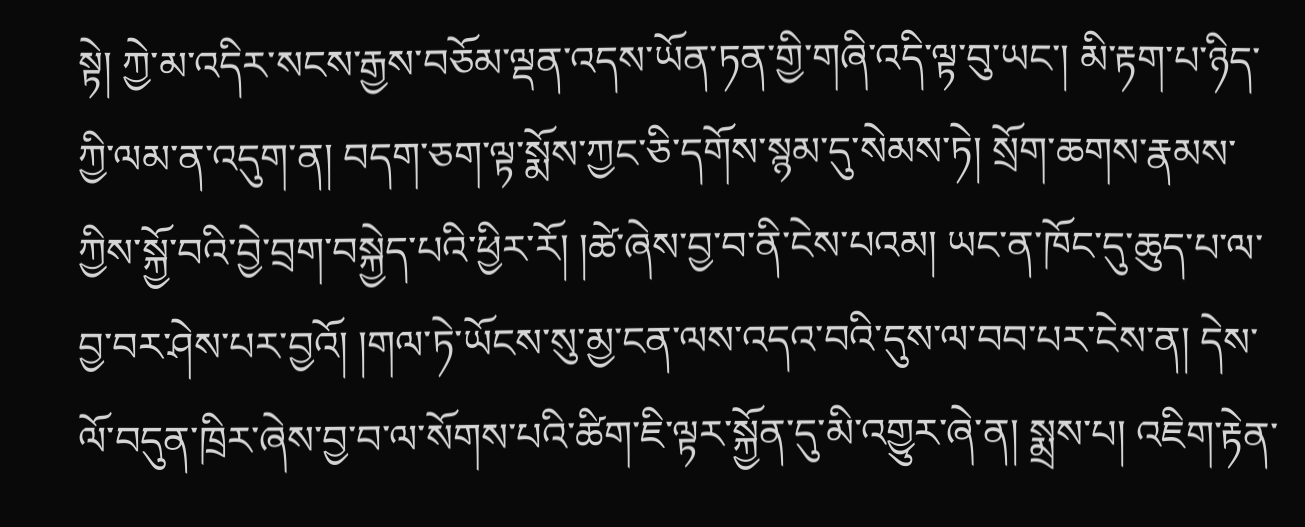སྟེ། ཀྱེ་མ་འདིར་སངས་རྒྱས་བཅོམ་ལྡན་འདས་ཡོན་ཏན་གྱི་གཞི་འདི་ལྟ་བུ་ཡང་། མི་རྟག་པ་ཉིད་ཀྱི་ལམ་ན་འདུག་ན། བདག་ཅག་ལྟ་སྨོས་ཀྱང་ཅི་དགོས་སྙམ་དུ་སེམས་ཏེ། སྲོག་ཆགས་རྣམས་ཀྱིས་སྐྱོ་བའི་བྱེ་བྲག་བསྐྱེད་པའི་ཕྱིར་རོ། །ཚེ་ཞེས་བྱ་བ་ནི་ངེས་པའམ། ཡང་ན་ཁོང་དུ་ཆུད་པ་ལ་བྱ་བར་ཤེས་པར་བྱའོ། །གལ་ཏེ་ཡོངས་སུ་མྱ་ངན་ལས་འདའ་བའི་དུས་ལ་བབ་པར་ངེས་ན། དེས་ལོ་བདུན་ཁྲིར་ཞེས་བྱ་བ་ལ་སོགས་པའི་ཚིག་ཇི་ལྟར་སྐྱོན་དུ་མི་འགྱུར་ཞེ་ན། སྨྲས་པ། འཇིག་རྟེན་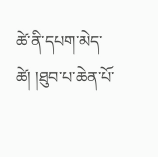ཚེ་ནི་དཔག་མེད་ཚེ། །ཐུབ་པ་ཆེན་པོ་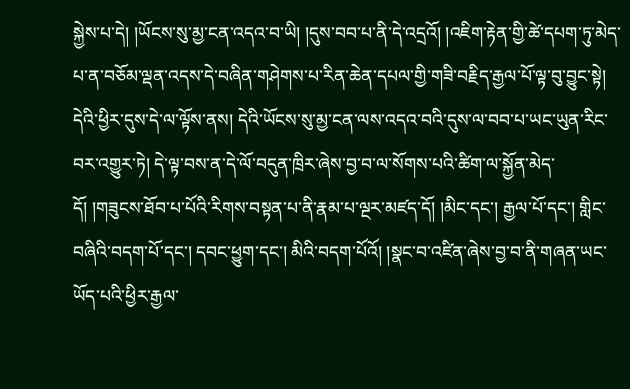སྐྱེས་པ་དེ། །ཡོངས་སུ་མྱ་ངན་འདའ་བ་ཡི། །དུས་བབ་པ་ནི་དེ་འདྲའོ། །འཇིག་རྟེན་གྱི་ཚེ་དཔག་ཏུ་མེད་པ་ན་བཅོམ་ལྡན་འདས་དེ་བཞིན་གཤེགས་པ་རིན་ཆེན་དཔལ་གྱི་གཟི་བརྗིད་རྒྱལ་པོ་ལྟ་བུ་བྱུང་སྟེ། དེའི་ཕྱིར་དུས་དེ་ལ་ལྟོས་ནས། དེའི་ཡོངས་སུ་མྱ་ངན་ལས་འདའ་བའི་དུས་ལ་བབ་པ་ཡང་ཡུན་རིང་བར་འགྱུར་ཏེ། དེ་ལྟ་བས་ན་དེ་ལོ་བདུན་ཁྲིར་ཞེས་བྱ་བ་ལ་སོགས་པའི་ཚིག་ལ་སྐྱོན་མེད་དོ། །གཟུངས་ཐོབ་པ་པོའི་རིགས་བསྟན་པ་ནི་རྣམ་པ་ལྔར་མཛད་དོ། །མིང་དང་། རྒྱལ་པོ་དང་། གླིང་བཞིའི་བདག་པོ་དང་། དབང་ཕྱུག་དང་། མིའི་བདག་པོའོ། །སྣང་བ་འཛིན་ཞེས་བྱ་བ་ནི་གཞན་ཡང་ཡོད་པའི་ཕྱིར་རྒྱལ་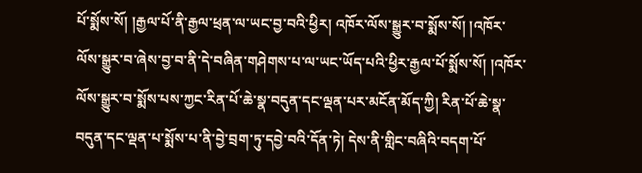པོ་སྨོས་སོ། །རྒྱལ་པོ་ནི་རྒྱལ་ཕྲན་ལ་ཡང་བྱ་བའི་ཕྱིར། འཁོར་ལོས་སྒྱུར་བ་སྨོས་སོ། །འཁོར་ལོས་སྒྱུར་བ་ཞེས་བྱ་བ་ནི་དེ་བཞིན་གཤེགས་པ་ལ་ཡང་ཡོད་པའི་ཕྱིར་རྒྱལ་པོ་སྨོས་སོ། །འཁོར་ལོས་སྒྱུར་བ་སྨོས་པས་ཀྱང་རིན་པོ་ཆེ་སྣ་བདུན་དང་ལྡན་པར་མངོན་མོད་ཀྱི། རིན་པོ་ཆེ་སྣ་བདུན་དང་ལྡན་པ་སྨོས་པ་ནི་བྱེ་བྲག་ཏུ་དབྱེ་བའི་དོན་ཏེ། དེས་ནི་གླིང་བཞིའི་བདག་པོ་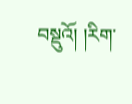བསྡུའོ། །རིག་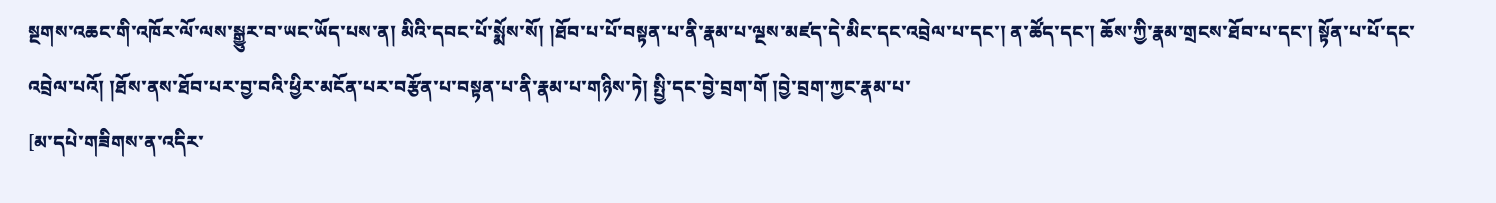སྔགས་འཆང་གི་འཁོར་ལོ་ལས་སྒྱུར་བ་ཡང་ཡོད་པས་ན། མིའི་དབང་པོ་སྨོས་སོ། །ཐོབ་པ་པོ་བསྟན་པ་ནི་རྣམ་པ་ལྔས་མཛད་དེ་མིང་དང་འབྲེལ་པ་དང་། ན་ཚོད་དང་། ཆོས་ཀྱི་རྣམ་གྲངས་ཐོབ་པ་དང་། སྟོན་པ་པོ་དང་འབྲེལ་པའོ། །ཐོས་ནས་ཐོབ་པར་བྱ་བའི་ཕྱིར་མངོན་པར་བརྩོན་པ་བསྟན་པ་ནི་རྣམ་པ་གཉིས་ཏེ། སྤྱི་དང་བྱེ་བྲག་གོ །བྱེ་བྲག་ཀྱང་རྣམ་པ་
[མ་དཔེ་གཟིགས་ན་འདིར་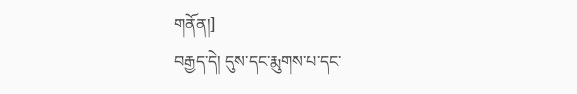གནོན།]
བརྒྱད་དེ། དུས་དང་རྨུགས་པ་དང་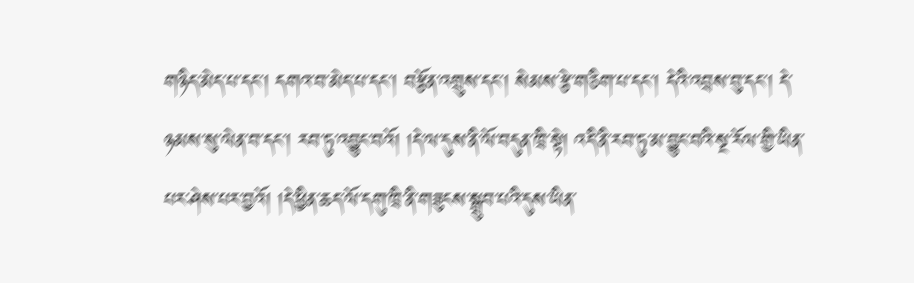གཉིད་མེད་པ་དང་། དགའ་བ་མེད་པ་དང་། བརྩོན་འགྲུས་དང་། སེམས་རྩེ་གཅིག་པ་དང་། དེའི་འབྲས་བུ་དང་། དེ་ཉམས་སུ་ལེན་བ་དང་། རབ་ཏུ་འབྱུང་བའོ། །དེ་ལ་དུས་ནི་ལོ་བདུན་ཁྲི་སྟེ། འདི་ནི་རབ་ཏུ་མ་བྱུང་བའི་སྔ་རོལ་གྱི་ཡིན་པར་ཤེས་པར་བྱའོ། །དེ་ཕྱིན་ཆད་ལོ་དགུ་ཁྲི་ནི་གཟུངས་སྒྲུབ་པའི་དུས་ཡིན་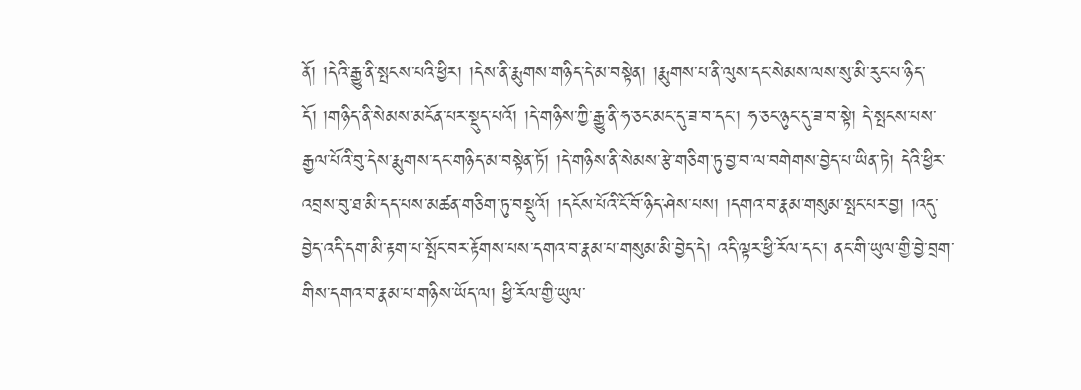ནོ། །དེའི་རྒྱུ་ནི་སྤངས་པའི་ཕྱིར། །དེས་ནི་རྨུགས་གཉིད་དེ་མ་བསྟེན། །རྨུགས་པ་ནི་ལུས་དང་སེམས་ལས་སུ་མི་རུང་པ་ཉིད་དོ། །གཉིད་ནི་སེམས་མངོན་པར་སྡུད་པའོ། །དེ་གཉིས་ཀྱི་རྒྱུ་ནི་ཧ་ཅང་མང་དུ་ཟ་བ་དང་། ཧ་ཅང་ཉུང་དུ་ཟ་བ་སྟེ། དེ་སྤངས་པས་རྒྱལ་པོའི་བུ་དེས་རྨུགས་དང་གཉིད་མ་བསྟེན་ཏོ། །དེ་གཉིས་ནི་སེམས་རྩེ་གཅིག་ཏུ་བྱ་བ་ལ་བགེགས་བྱེད་པ་ཡིན་ཏེ། དེའི་ཕྱིར་འབྲས་བུ་ཐ་མི་དད་པས་མཚན་གཅིག་ཏུ་བསྡུའོ། །དངོས་པོའི་ངོ་བོ་ཉིད་ཤེས་པས། །དགའ་བ་རྣམ་གསུམ་སྤང་པར་བྱ། །འདུ་བྱེད་འདི་དག་མི་རྟག་པ་སྤོང་བར་རྟོགས་པས་དགའ་བ་རྣམ་པ་གསུམ་མི་བྱེད་དེ། འདི་ལྟར་ཕྱི་རོལ་དང་། ནང་གི་ཡུལ་གྱི་བྱེ་བྲག་གིས་དགའ་བ་རྣམ་པ་གཉིས་ཡོད་ལ། ཕྱི་རོལ་གྱི་ཡུལ་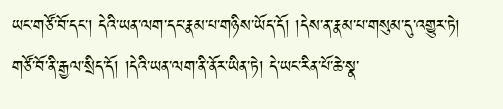ཡང་གཙོ་བོ་དང་། དེའི་ཡན་ལག་དང་རྣམ་པ་གཉིས་ཡོད་དོ། །དེས་ན་རྣམ་པ་གསུམ་དུ་འགྱུར་ཏེ། གཙོ་བོ་ནི་རྒྱལ་སྲིད་དོ། །དེའི་ཡན་ལག་ནི་ནོར་ཡིན་ཏེ། དེ་ཡང་རིན་པོ་ཆེ་སྣ་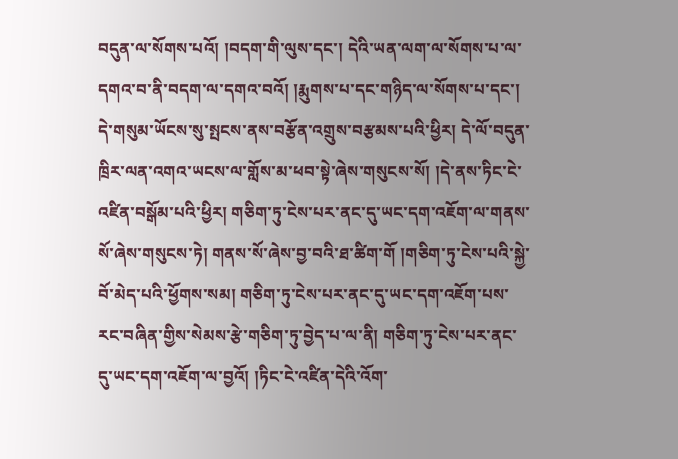བདུན་ལ་སོགས་པའོ། །བདག་གི་ལུས་དང་། དེའི་ཡན་ལག་ལ་སོགས་པ་ལ་དགའ་བ་ནི་བདག་ལ་དགའ་བའོ། །རྨུགས་པ་དང་གཉིད་ལ་སོགས་པ་དང་། དེ་གསུམ་ཡོངས་སུ་སྤངས་ནས་བརྩོན་འགྲུས་བརྩམས་པའི་ཕྱིར། དེ་ལོ་བདུན་ཁྲིར་ལན་འགའ་ཡངས་ལ་གློས་མ་ཕབ་སྟེ་ཞེས་གསུངས་སོ། །དེ་ནས་ཏིང་ངེ་འཛིན་བསྒོམ་པའི་ཕྱིར། གཅིག་ཏུ་ངེས་པར་ནང་དུ་ཡང་དག་འཇོག་ལ་གནས་སོ་ཞེས་གསུངས་ཏེ། གནས་སོ་ཞེས་བྱ་བའི་ཐ་ཚིག་གོ །གཅིག་ཏུ་ངེས་པའི་སྐྱེ་བོ་མེད་པའི་ཕྱོགས་སམ། གཅིག་ཏུ་ངེས་པར་ནང་དུ་ཡང་དག་འཇོག་པས་རང་བཞིན་གྱིས་སེམས་རྩེ་གཅིག་ཏུ་བྱེད་པ་ལ་ནི། གཅིག་ཏུ་ངེས་པར་ནང་དུ་ཡང་དག་འཇོག་ལ་བྱའོ། །ཏིང་ངེ་འཛིན་དེའི་འོག་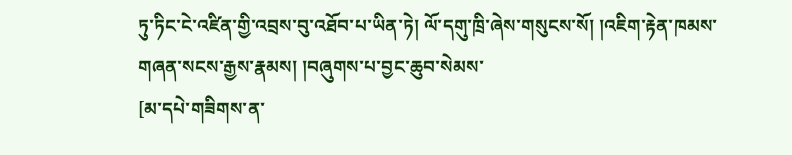ཏུ་ཏིང་ངེ་འཛིན་གྱི་འབྲས་བུ་འཐོབ་པ་ཡིན་ཏེ། ལོ་དགུ་ཁྲི་ཞེས་གསུངས་སོ། །འཇིག་རྟེན་ཁམས་གཞན་སངས་རྒྱས་རྣམས། །བཞུགས་པ་བྱང་ཆུབ་སེམས་
[མ་དཔེ་གཟིགས་ན་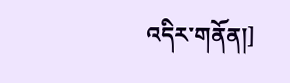འདིར་གནོན།]